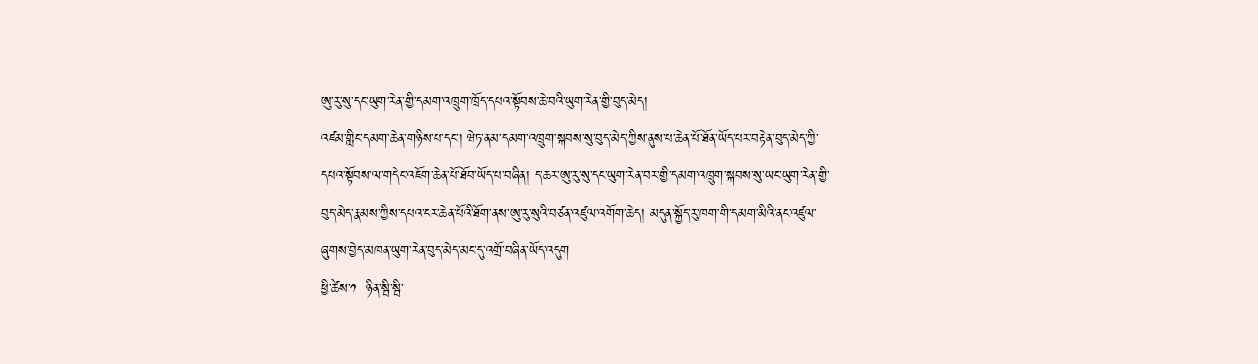ཨུ་རུ་སུ་དང་ཡུག་རེན་གྱི་དམག་འཁྲུག་ཁྲོད་དཔའ་སྟོབས་ཆེ་བའི་ཡུག་རེན་གྱི་བུད་མེད།
འཛམ་གླིང་དམག་ཆེན་གཉིས་པ་དང་། ཝེཏ་ནམ་དམག་འཁྲུག་སྐབས་སུ་བུད་མེད་ཀྱིས་ནུས་པ་ཆེན་པོ་ཐོན་ཡོད་པར་བརྟེན་བུད་མེད་ཀྱི་དཔའ་སྟོབས་ལ་གདེང་འཇོག་ཆེན་པོ་ཐོབ་ཡོད་པ་བཞིན། ད་ཆར་ཨུ་རུ་སུ་དང་ཡུག་རེན་བར་གྱི་དམག་འཁྲུག་སྐབས་སུ་ཡང་ཡུག་རེན་གྱི་བུད་མེད་རྣམས་ཀྱིས་དཔའ་ངར་ཆེན་པོའི་ཐོག་ནས་ཨུ་རུ་སུའི་བཙན་འཛུལ་འགོག་ཆེད། མདུན་སྐྱོད་རུ་ཁག་གི་དམག་མིའི་ནང་འཛུལ་ཞུགས་བྱེད་མཁན་ཡུག་རེན་བུད་མེད་མང་དུ་འགྲོ་བཞིན་ཡོད་འདུག
ཕྱི་ཚེས་༡  ཉིན་སྦི་སྦི་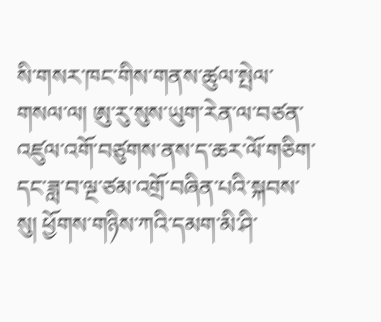སི་གསར་ཁང་གིས་གནས་ཚུལ་སྤེལ་གསལ་ལ། ཨུ་རུ་སུས་ཡུག་རེན་ལ་བཙན་འཛུལ་འགོ་བཙུགས་ནས་ད་ཆར་ལོ་གཅིག་དང་ཟླ་བ་ལྔ་ཙམ་འགྲོ་བཞིན་པའི་སྐབས་སུ། ཕྱོགས་གཉིས་ཀའི་དམག་མི་ཤི་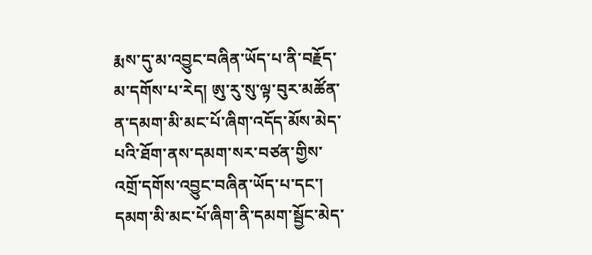རྨས་དུ་མ་འབྱུང་བཞིན་ཡོད་པ་ནི་བརྗོད་མ་དགོས་པ་རེད། ཨུ་རུ་སུ་ལྟ་བུར་མཚོན་ན་དམག་མི་མང་པོ་ཞིག་འདོད་མོས་མེད་པའི་ཐོག་ནས་དམག་སར་བཙན་གྱིས་འགྲོ་དགོས་འབྱུང་བཞིན་ཡོད་པ་དང་། དམག་མི་མང་པོ་ཞིག་ནི་དམག་སྦྱོང་མེད་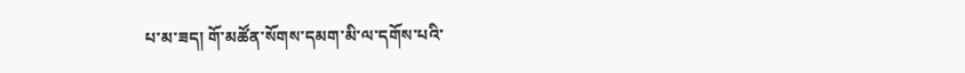པ་མ་ཟད། གོ་མཚོན་སོགས་དམག་མི་ལ་དགོས་པའི་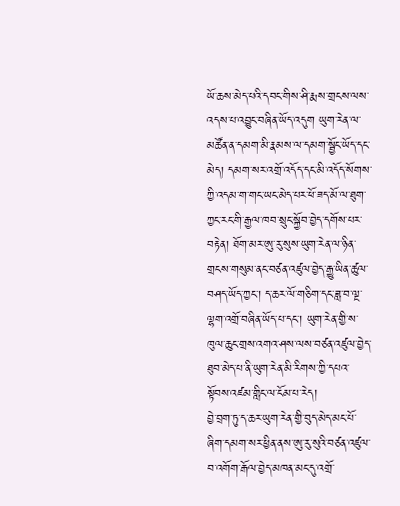ཡོ་ཆས་མེད་པའི་དབང་གིས་ཤི་རྨས་གྲངས་ལས་འདས་པ་འབྱུང་བཞིན་ཡོད་འདུག ཡུག་རེན་ལ་མཚོན་ན་དམག་མི་རྣམས་ལ་དམག་སྦྱོང་ཡོད་དང་མེད། དམག་སར་འགྲོ་འདོད་དང་མི་འདོད་སོགས་ཀྱི་འདམ་ག་གང་ཡང་མེད་པར་ཕོ་ཟད་མོ་ལ་ཐུག་ཀྱང་རང་གི་རྒྱལ་ཁབ་སྲུང་སྐྱོབ་བྱེད་དགོས་པར་བརྟེན། ཐོག་མར་ཨུ་རུ་སུས་ཡུག་རེན་ལ་ཉིན་གྲངས་གསུམ་ནང་བཙན་འཛུལ་བྱེད་རྒྱུ་ཡིན་ཚུལ་བཤད་ཡོད་ཀྱང་། ད་ཆར་ལོ་གཅིག་དང་ཟླ་བ་ལྔ་ལྷག་འགྲོ་བཞིན་ཡོད་པ་དང་། ཡུག་རེན་གྱི་ས་ཁུལ་ཆུང་གྲས་འགའ་ཤས་ལས་བཙན་འཛུལ་བྱེད་ཐུབ་མེད་པ་ནི་ཡུག་རེན་མི་རིགས་ཀྱི་དཔའ་སྟོབས་འཛམ་གླིང་ལ་ངོམ་པ་རེད།
བྱེ་བྲག་ཏུ་ད་ཆར་ཡུག་རེན་གྱི་བུད་མེད་མང་པོ་ཞིག་དམག་སར་ཕྱིན་ནས་ཨུ་རུ་སུའི་བཙན་འཛུལ་བ་འགོག་རྒོལ་བྱེད་མཁན་མང་དུ་འགྲོ་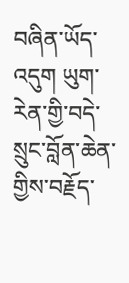བཞིན་ཡོད་འདུག ཡུག་རེན་གྱི་བདེ་སྲུང་བློན་ཆེན་གྱིས་བརྗོད་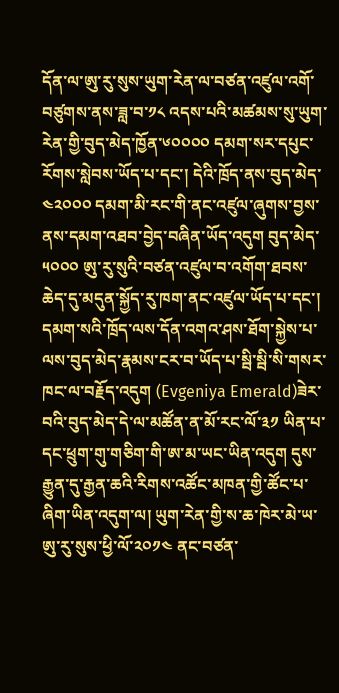དོན་ལ་ཨུ་རུ་སུས་ཡུག་རེན་ལ་བཙན་འཛུལ་འགོ་བཙུགས་ནས་ཟླ་བ་༡༨ འདས་པའི་མཚམས་སུ་ཡུག་རེན་གྱི་བུད་མེད་ཁྱོན་༦༠༠༠༠ དམག་སར་དཔུང་རོགས་སླེབས་ཡོད་པ་དང་། དེའི་ཁྲོད་ནས་བུད་མེད་༤༢༠༠༠ དམག་མི་རང་གི་ནང་འཛུལ་ཞུགས་བྱས་ནས་དམག་འཐབ་བྱེད་བཞིན་ཡོད་འདུག བུད་མེད་༥༠༠༠ ཨུ་རུ་སུའི་བཙན་འཛུལ་བ་འགོག་ཐབས་ཆེད་དུ་མདུན་སྐྱོད་རུ་ཁག་ནང་འཛུལ་ཡོད་པ་དང་། དམག་སའི་ཁྲོད་ལས་དོན་འགའ་ཤས་ཐོག་སྐྱེས་པ་ལས་བུད་མེད་རྣམས་ངར་བ་ཡོད་པ་སྦི་སྦི་སི་གསར་ཁང་ལ་བརྗོད་འདུག (Evgeniya Emerald)ཟེར་བའི་བུད་མེད་དེ་ལ་མཚོན་ན་མོ་རང་ལོ་༣༡ ཡིན་པ་དང་ཕྲུག་གུ་གཅིག་གི་ཨ་མ་ཡང་ཡིན་འདུག དུས་རྒྱུན་དུ་རྒྱན་ཆའི་རིགས་འཚོང་མཁན་གྱི་ཚོང་པ་ཞིག་ཡིན་འདུག་ལ། ཡུག་རེན་གྱི་ས་ཆ་ཁེར་མེ་ཡ་ཨུ་རུ་སུས་ཕྱི་ལོ་༢༠༡༤ ནང་བཙན་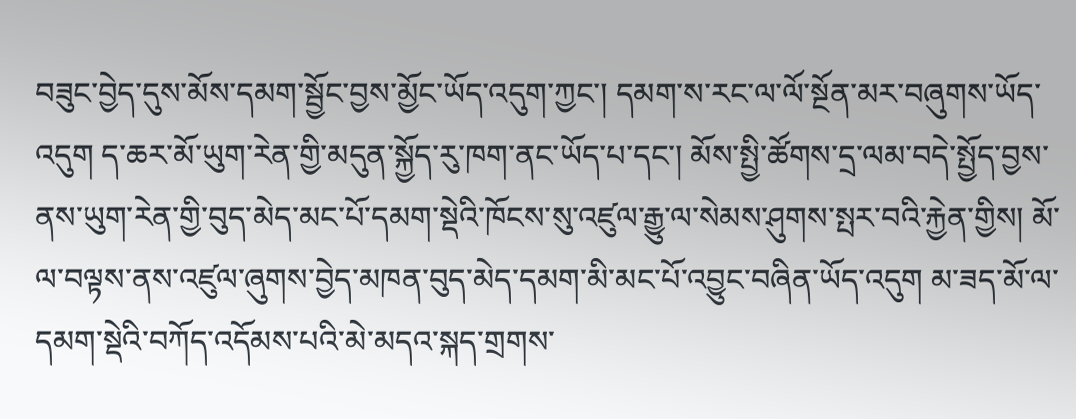བཟུང་བྱེད་དུས་མོས་དམག་སྦྱོང་བྱས་མྱོང་ཡོད་འདུག་ཀྱང་། དམག་ས་རང་ལ་ལོ་སྔོན་མར་བཞུགས་ཡོད་འདུག ད་ཆར་མོ་ཡུག་རེན་གྱི་མདུན་སྐྱོད་རུ་ཁག་ནང་ཡོད་པ་དང་། མོས་སྤྱི་ཚོགས་དྲ་ལམ་བདེ་སྤྱོད་བྱས་ནས་ཡུག་རེན་གྱི་བུད་མེད་མང་པོ་དམག་སྡེའི་ཁོངས་སུ་འཛུལ་རྒྱུ་ལ་སེམས་ཤུགས་སྤར་བའི་རྐྱེན་གྱིས། མོ་ལ་བལྟས་ནས་འཛུལ་ཞུགས་བྱེད་མཁན་བུད་མེད་དམག་མི་མང་པོ་འབྱུང་བཞིན་ཡོད་འདུག མ་ཟད་མོ་ལ་དམག་སྡེའི་བཀོད་འདོམས་པའི་མེ་མདའ་སྐད་གྲགས་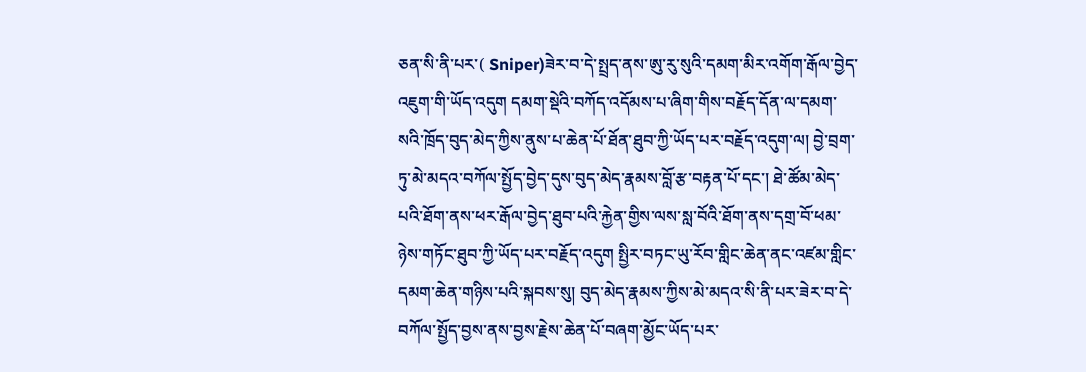ཅན་སི་ནི་པར་( Sniper)ཟེར་བ་དེ་སྤྲད་ནས་ཨུ་རུ་སུའི་དམག་མིར་འགོག་རྒོལ་བྱེད་འཇུག་གི་ཡོད་འདུག དམག་སྡེའི་བཀོད་འདོམས་པ་ཞིག་གིས་བརྗོད་དོན་ལ་དམག་སའི་ཁྲོད་བུད་མེད་ཀྱིས་ནུས་པ་ཆེན་པོ་ཐོན་ཐུབ་ཀྱི་ཡོད་པར་བརྗོད་འདུག་ལ། བྱེ་བྲག་ཏུ་མེ་མདའ་བཀོལ་སྤྱོད་བྱེད་དུས་བུད་མེད་རྣམས་བློ་རྩ་བརྟན་པོ་དང་། ཐེ་ཚོམ་མེད་པའི་ཐོག་ནས་ཕར་རྒོལ་བྱེད་ཐུབ་པའི་རྐྱེན་གྱིས་ལས་སླ་བོའི་ཐོག་ནས་དགྲ་བོ་ཕམ་ཉེས་གཏོང་ཐུབ་ཀྱི་ཡོད་པར་བརྗོད་འདུག སྤྱིར་བཏང་ཡུ་རོབ་གླིང་ཆེན་ནང་འཛམ་གླིང་དམག་ཆེན་གཉིས་པའི་སྐབས་སུ། བུད་མེད་རྣམས་ཀྱིས་མེ་མདའ་སི་ནི་པར་ཟེར་བ་དེ་བཀོལ་སྤྱོད་བྱས་ནས་བྱས་རྗེས་ཆེན་པོ་བཞག་མྱོང་ཡོད་པར་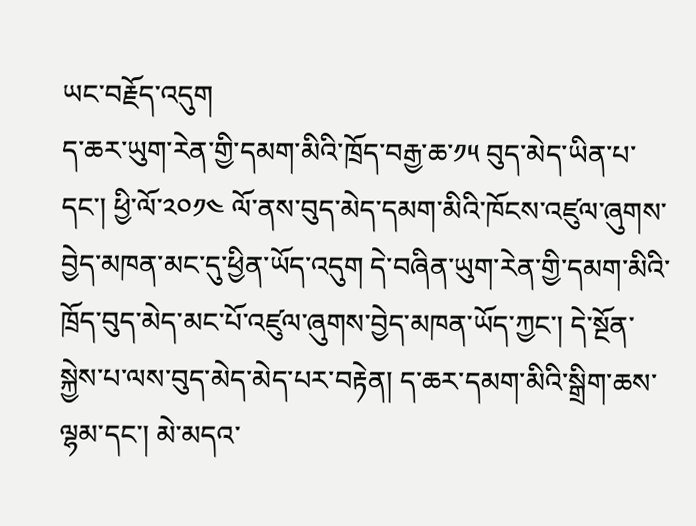ཡང་བརྗོད་འདུག
ད་ཆར་ཡུག་རེན་གྱི་དམག་མིའི་ཁྲོད་བརྒྱ་ཆ་༡༥ བུད་མེད་ཡིན་པ་དང་། ཕྱི་ལོ་༢༠༡༤ ལོ་ནས་བུད་མེད་དམག་མིའི་ཁོངས་འཛུལ་ཞུགས་བྱེད་མཁན་མང་དུ་ཕྱིན་ཡོད་འདུག དེ་བཞིན་ཡུག་རེན་གྱི་དམག་མིའི་ཁྲོད་བུད་མེད་མང་པོ་འཛུལ་ཞུགས་བྱེད་མཁན་ཡོད་ཀྱང་། དེ་སྔོན་སྐྱེས་པ་ལས་བུད་མེད་མེད་པར་བརྟེན། ད་ཆར་དམག་མིའི་སྒྲིག་ཆས་ལྷམ་དང་། མེ་མདའ་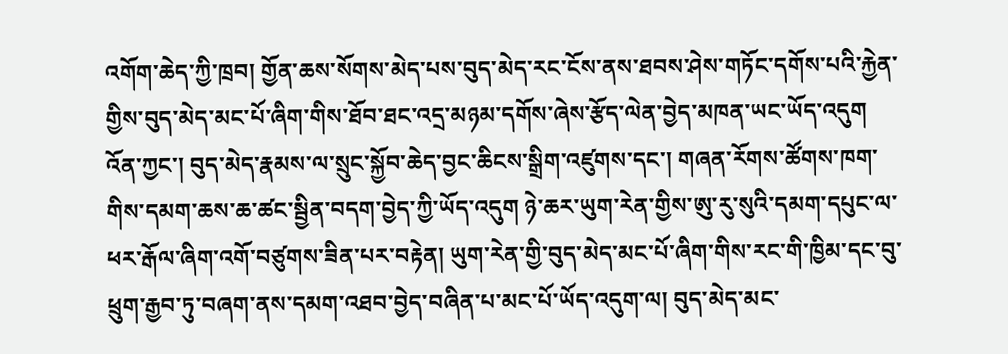འགོག་ཆེད་ཀྱི་ཁྲབ། གྱོན་ཆས་སོགས་མེད་པས་བུད་མེད་རང་ངོས་ནས་ཐབས་ཤེས་གཏོང་དགོས་པའི་རྐྱེན་གྱིས་བུད་མེད་མང་པོ་ཞིག་གིས་ཐོབ་ཐང་འདྲ་མཉམ་དགོས་ཞེས་རྩོད་ལེན་བྱེད་མཁན་ཡང་ཡོད་འདུག འོན་ཀྱང་། བུད་མེད་རྣམས་ལ་སྲུང་སྐྱོབ་ཆེད་བྱང་ཆིངས་སྒྲིག་འཛུགས་དང་། གཞན་རོགས་ཚོགས་ཁག་གིས་དམག་ཆས་ཆ་ཚང་སྦྱིན་བདག་བྱེད་ཀྱི་ཡོད་འདུག ཉེ་ཆར་ཡུག་རེན་གྱིས་ཨུ་རུ་སུའི་དམག་དཔུང་ལ་ཕར་རྒོལ་ཞིག་འགོ་བཙུགས་ཟིན་པར་བརྟེན། ཡུག་རེན་གྱི་བུད་མེད་མང་པོ་ཞིག་གིས་རང་གི་ཁྱིམ་དང་བུ་ཕྲུག་རྒྱབ་ཏུ་བཞག་ནས་དམག་འཐབ་བྱེད་བཞིན་པ་མང་པོ་ཡོད་འདུག་ལ། བུད་མེད་མང་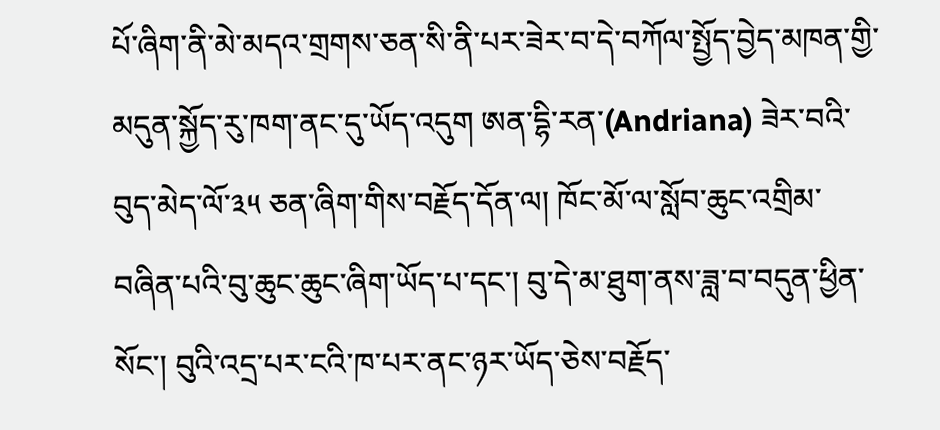པོ་ཞིག་ནི་མེ་མདའ་གྲགས་ཅན་སི་ནི་པར་ཟེར་བ་དེ་བཀོལ་སྤྱོད་བྱེད་མཁན་གྱི་མདུན་སྐྱོད་རུ་ཁག་ནང་དུ་ཡོད་འདུག ཨན་དྷི་རན་(Andriana) ཟེར་བའི་བུད་མེད་ལོ་༣༥ ཅན་ཞིག་གིས་བརྗོད་དོན་ལ། ཁོང་མོ་ལ་སློབ་ཆུང་འགྲིམ་བཞིན་པའི་བུ་ཆུང་ཆུང་ཞིག་ཡོད་པ་དང་། བུ་དེ་མ་ཐུག་ནས་ཟླ་བ་བདུན་ཕྱིན་སོང་། བུའི་འདྲ་པར་ངའི་ཁ་པར་ནང་ཉར་ཡོད་ཅེས་བརྗོད་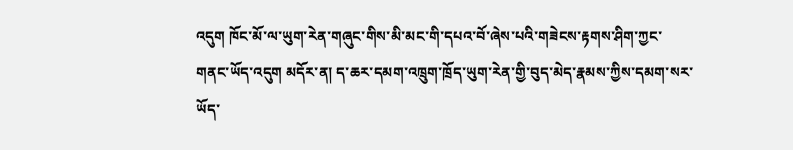འདུག ཁོང་མོ་ལ་ཡུག་རེན་གཞུང་གིས་མི་མང་གི་དཔའ་བོ་ཞེས་པའི་གཟེངས་རྟགས་ཤིག་ཀྱང་གནང་ཡོད་འདུག མདོར་ན། ད་ཆར་དམག་འཁྲུག་ཁྲོད་ཡུག་རེན་གྱི་བུད་མེད་རྣམས་ཀྱིས་དམག་སར་ཡོད་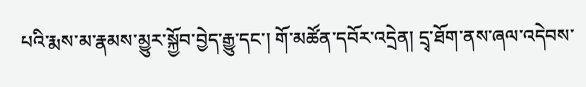པའི་རྨས་མ་རྣམས་མྱུར་སྐྱོབ་བྱེད་རྒྱུ་དང་། གོ་མཚོན་དབོར་འདྲེན། དྲྭ་ཐོག་ནས་ཞལ་འདེབས་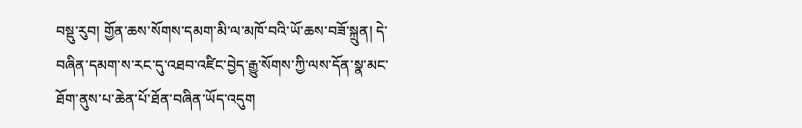བསྡུ་རུབ། གྱོན་ཆས་སོགས་དམག་མི་ལ་མཁོ་བའི་ཡོ་ཆས་བཟོ་སྐྲུན། དེ་བཞིན་དམག་ས་རང་དུ་འཐབ་འཛིང་བྱེད་རྒྱུ་སོགས་ཀྱི་ལས་དོན་སྣ་མང་ཐོག་ནུས་པ་ཆེན་པོ་ཐོན་བཞིན་ཡོད་འདུག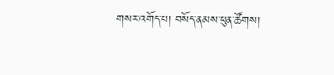གསར་འགོད་པ། བསོད་ནམས་ཕུན་ཚོགས།